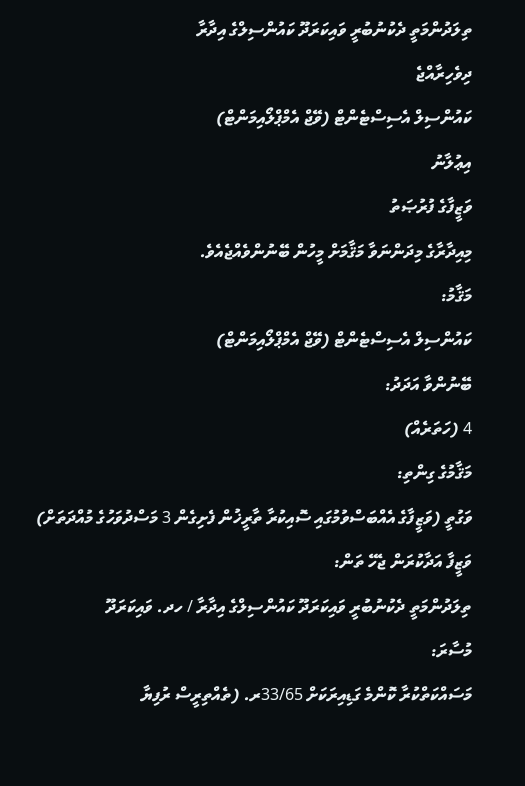ތިލަދުންމަތީ ދެކުނުބުރީ ވައިކަރަދޫ ކައުންސިލްގެ އިދާރާ
ދިވެހިރާއްޖެ
ކައުންސިލް އެސިސްޓެންޓް (ވޭޖް އެމްޕްލޯއިމަންޓް)
އިޢުލާނު
ވަޒީފާގެ ފުރުޞަތު
މިއިދާރާގެ މިދަންނަވާ މަޤާމަށް މީހުން ބޭނުންވެއްޖެއެވެ.
މަޤާމު:
ކައުންސިލް އެސިސްޓެންޓް (ވޭޖް އެމްޕްލޯއިމަންޓް)
ބޭނުންވާ އަދަދު:
4 (ހަތަރެއް)
މަޤާމުގެ ގިންތި:
ވަގުތީ (ވަޒީފާގެ އެއްބަސްވުމުގައި ސޮއިކުރާ ތާރީޚުން ފެށިގެން 3 މަސްދުވަހުގެ މުއްދަތަށް)
ވަޒީފާ އަދާކުރަން ޖެހޭ ތަން:
ތިލަދުންމަތީ ދެކުނުބުރީ ވައިކަރަދޫ ކައުންސިލްގެ އިދާރާ / ހދ. ވައިކަރަދޫ
މުސާރަ:
މަސައްކަތްކުރާ ކޮންމެ ގަޑިއިރަކަށް 33/65ރ. (ތެއްތިރީސް ރުފިޔާ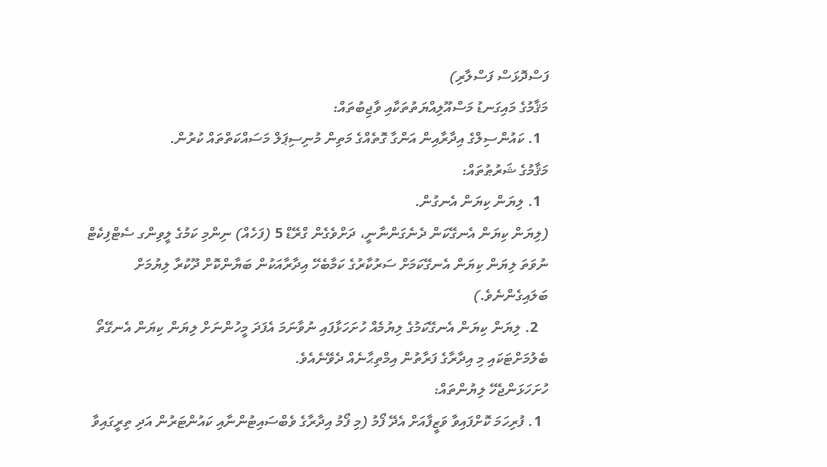ފަސްދޮޅަސް ފަސްލާރި)
މަޤާމުގެ މައިގަނޑު މަސްއޫލިއްޔަތުތަކާއި ވާޖިބުތައް:
  1. ކައުންސިލްގެ އިދާރާއިން އަންގާ ގޮތެއްގެ މަތިން މުނިސިޕަލް މަސައްކަތްތައް ކުރުން.
މަޤާމުގެ ޝަރުޠުތައް:
  1. ލިޔަން ކިޔަން އެނގުން.
(ލިޔަން ކިޔަން އެނގޭކަން ދެނެގަންނާނީ، ދަށްވެގެން ގްރޭޑް 5 (ފަހެއް) ނިންމި ކަމުގެ ލީވިންގ ސެޓްފިކެޓް ނުވަތަ ލިޔަން ކިޔަން އެނގޭކަމަށް ސަރުކާރުގެ ކަމާބެހޭ އިދާރާއަކުން ބަޔާންކޮށް ދޫކުރާ ލިޔުމަށް ބަލައިގެންނެވެ.)
   2. ލިޔަން ކިޔަން އެނގޭކަމުގެ ލިޔުމެއް ހުށަހަޅާފައި ނުވާނަމަ އެފަދަ މީހުންނަށް ލިޔަން ކިޔަން އެނގޭތޯ ބެލުމަށްޓަކައި މި އިދާރާގެ ފަރާތުން އިމްތިޙާނެއް ދެވޭނެއެވެ.
ހުށަހަޅަންޖެހޭ ލިޔުންތައް:
  1. ފުރިހަމަ ކޮށްފައިވާ ވަޒީފާއަށް އެދޭ ފޯމު (މި ފޯމު އިދާރާގެ ވެބްސައިޓުންނާއި ކައުންޓަރުން އަދި ތިރީގައިވާ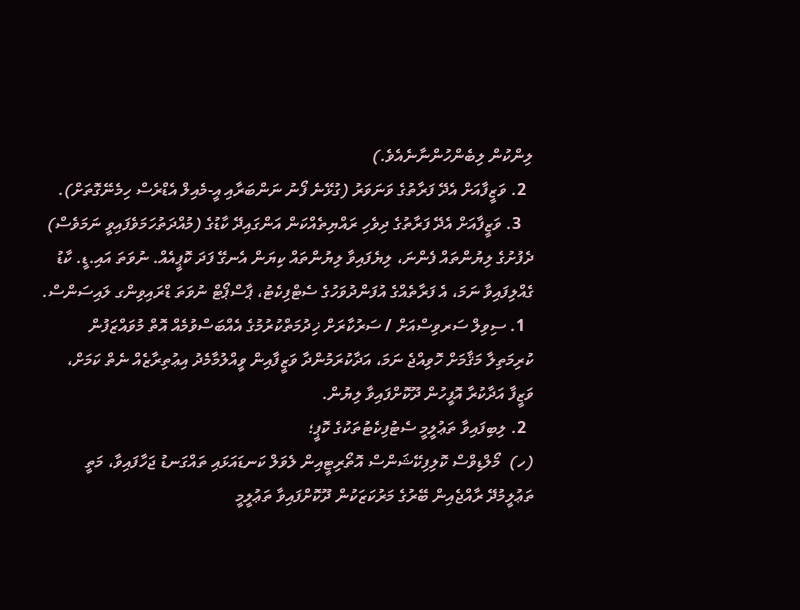ލިންކުން ލިބެންހުންނާނެއެވެ.)
  2. ވަޒީފާއަށް އެދޭ ފަރާތުގެ ވަނަވަރު (ގުޅޭނެ ފޯނު ނަންބަރާއި އީ-މެއިލް އެޑްރެސް ހިމެނޭގޮތަށް).
   3. ވަޒީފާއަށް އެދޭ ފަރާތުގެ ދިވެހި ރައްޔިތެއްކަން އަންގައިދޭ ކާޑުގެ (މުއްދަތުހަމަވެފައިވީ ނަމަވެސް) ދެފުށުގެ ލިޔުންތައް ފެންނަ، ލިޔެފައިވާ ލިޔުންތައް ކިޔަން އެނގޭ ފަދަ ކޮޕީއެއް. ނުވަތަ އައި.ޑީ. ކާޑު ގެއްލިފައިވާ ނަމަ، އެ ފަރާތެއްގެ އުފަންދުވަހުގެ ސެޓްފިކެޓު، ޕާސްޕޯޓް ނުވަތަ ޑްރައިވިންގ ލައިސަންސް.
  1. ސިވިލް ސަރވިސްއަށް / ސަރުކާރަށް ޚިދުމަތްކުރުމުގެ އެއްބަސްވުމެއް އޮތް މުވައްޒަފުން ކުރިމަތިލާ މަޤާމަށް ހޮވިއްޖެ ނަމަ، އަދާކުރަމުންދާ ވަޒީފާއިން ވީއްލުމާމެދު އިޢުތިރާޒެއް ނެތް ކަމަށް، ވަޒީފާ އަދާކުރާ އޮފީހުން ދޫކޮށްފައިވާ ލިޔުން.
  2. ލިބިފައިވާ ތަޢުލީމީ ސެޓުފިކެޓުތަކުގެ ކޮޕީ؛
(ހ)  މޯލްޑިވްސް ކޮލިފިކޭޝަންސް އޮތޯރިޓީއިން ލެވަލް ކަނޑައަޅައި ތައްގަނޑު ޖަހާފައިވާ، މަތީ ތަޢުލީމުދޭ ރާއްޖެއިން ބޭރުގެ މަރުކަޒަކުން ދޫކޮށްފައިވާ ތަޢުލީމީ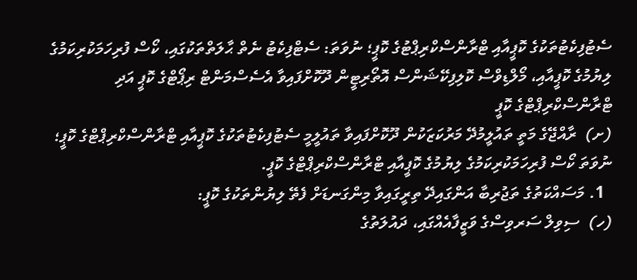ސެޓުފިކެޓުތަކުގެ ކޮޕީއާއި ޓްރާންސްކްރިޕްޓުގެ ކޮޕީ؛ ނުވަތަ: ސެޓްފިކެޓު ނެތް ޙާލަތްތަކުގައި، ކޯސް ފުރިހަމަކުރިކަމުގެ ލިޔުމުގެ ކޮޕީއާއި، މޯލްޑިވްސް ކޮލިފިކޭޝަންސް އޮތޯރިޓީން ދޫކޮށްފައިވާ އެސެސްމަންޓް ރިޕޯޓްގެ ކޮޕީ އަދި ޓްރާންސްކްރިޕްޓްގެ ކޮޕީ
(ށ)  ރާއްޖޭގެ މަތީ ތައުލީމުދޭ މަރުކަޒަކުން ދޫކޮށްފައިވާ ތައުލީމީ ސެޓުފިކެޓުތަކުގެ ކޮޕީއާއި ޓްރާންސްކްރިޕްޓްގެ ކޮޕީ؛ ނުވަތަ ކޯސް ފުރިހަމަކުރިކަމުގެ ލިޔުމުގެ ކޮޕީއާއި ޓްރާންސްކްރިޕްޓްގެ ކޮޕީ.
  1. މަސައްކަތުގެ ތަޖުރިބާ އަންގައިދޭ ތިރީގައިވާ މިންގަނޑަށް ފެތޭ ލިޔުންތަކުގެ ކޮޕީ:
(ހ)  ސިވިލް ސަރވިސްގެ ވަޒީފާއެއްގައި، ދައުލަތުގެ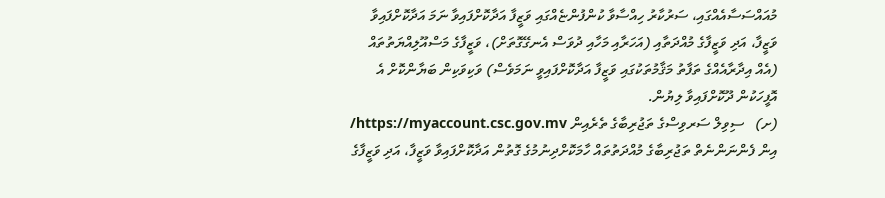މުއައްސަސާއެއްގައި، ސަރުކާރު ހިއްސާވާ ކުންފުންޏެއްގައި ވަޒީފާ އަދާކޮށްފައިވާ ނަމަ އަދާކޮށްފައިވާ ވަޒީފާ، އަދި ވަޒީފާގެ މުއްދަތާއި (އަހަރާއި މަހާއި ދުވަސް އެނގޭގޮތަށް)، ވަޒީފާގެ މަސްއޫލިއްޔަތުތައް (އެއް އިދާރާއެއްގެ ތަފާތު މަޤާމުތަކުގައި ވަޒީފާ އަދާކޮށްފައިވީ ނަމަވެސް) ވަކިވަކިން ބަޔާންކޮށް އެ އޮފީހަކުން ދޫކޮށްފައިވާ ލިޔުން.
(ށ)   ސިވިލް ސަރވިސްގެ ތަޖުރިބާގެ ތެރެއިން https://myaccount.csc.gov.mv/ އިން ފެންނަންނެތް ތަޖުރިބާގެ މުއްދަތުތައް ހާމަކޮށްދިނުމުގެ ގޮތުން އަދާކޮށްފައިވާ ވަޒީފާ، އަދި ވަޒީފާގެ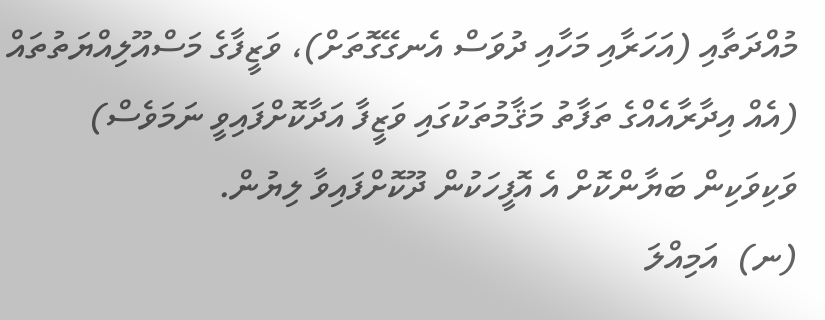މުއްދަތާއި (އަހަރާއި މަހާއި ދުވަސް އެނގޭގޮތަށް)، ވަޒީފާގެ މަސްއޫލިއްޔަތުތައް (އެއް އިދާރާއެއްގެ ތަފާތު މަޤާމުތަކުގައި ވަޒީފާ އަދާކޮށްފައިވީ ނަމަވެސް) ވަކިވަކިން ބަޔާންކޮށް އެ އޮފީހަކުން ދޫކޮށްފައިވާ ލިޔުން.
(ނ)  އަމިއްލަ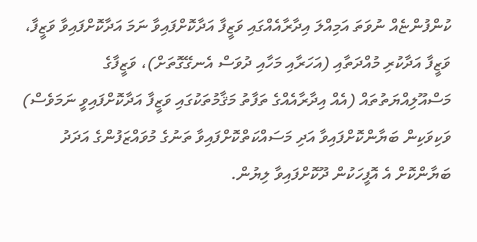ކުންފުންޏެއް ނުވަތަ އަމިއްލަ އިދާރާއެއްގައި ވަޒީފާ އަދާކޮށްފައިވާ ނަމަ އަދާކޮށްފައިވާ ވަޒީފާ، ވަޒީފާ އަދާކުރި މުއްދަތާއި (އަހަރާއި މަހާއި ދުވަސް އެނގޭގޮތަށް)، ވަޒީފާގެ މަސްއޫލިއްޔަތުތައް (އެއް އިދާރާއެއްގެ ތަފާތު މަޤާމުތަކުގައި ވަޒީފާ އަދާކޮށްފައިވީ ނަމަވެސް) ވަކިވަކިން ބަޔާންކޮށްފައިވާ އަދި މަސައްކަތްކޮށްފައިވާ ތަނުގެ މުވައްޒަފުންގެ އަދަދު ބަޔާންކޮށް އެ އޮފީހަކުން ދޫކޮށްފައިވާ ލިޔުން.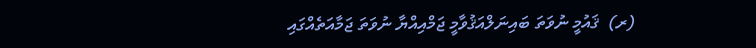(ރ)  ޤައުމީ ނުވަތަ ބައިނަލްއަޤުވާމީ ޖަމްއިއްޔާ ނުވަތަ ޖަމާއަތެއްގައި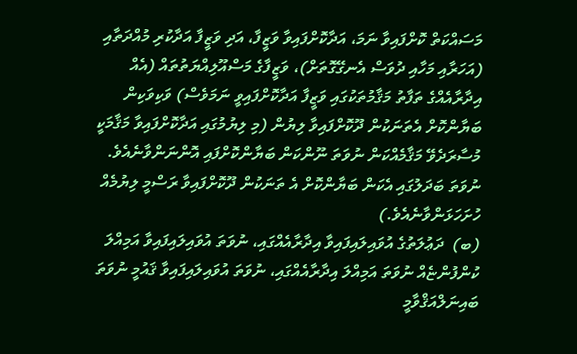މަސައްކަތް ކޮށްފައިވާ ނަމަ، އަދާކޮށްފައިވާ ވަޒީފާ، އަދި ވަޒީފާ އަދާކުރި މުއްދަތާއި (އަހަރާއި މަހާއި ދުވަސް އެނގޭގޮތަށް)، ވަޒީފާގެ މަސްއޫލިއްޔަތުތައް (އެއް އިދާރާއެއްގެ ތަފާތު މަޤާމުތަކުގައި ވަޒީފާ އަދާކޮށްފައިވީ ނަމަވެސް) ވަކިވަކިން ބަޔާންކޮށް އެތަނަކުން ދޫކޮށްފައިވާ ލިޔުން (މި ލިޔުމުގައި އަދާކޮށްފައިވާ މަޤާމަކީ މުސާރަދެވޭ މަޤާމެއްކަން ނުވަތަ ނޫންކަން ބަޔާންކޮށްފައި އޮންނަންވާނެއެވެ. ނުވަތަ ބަދަލުގައި އެކަން ބަޔާންކޮށް އެ ތަނަކުން ދޫކޮށްފައިވާ ރަސްމީ ލިޔުމެއް ހުށަހަޅަންވާނެއެވެ.)
(ބ)  ދަޢުލަތުގެ އުވައިލައިފައިވާ އިދާރާއެއްގައި، ނުވަތަ އުވައިލައިފައިވާ އަމިއްލަ ކުންފުންޏެއް ނުވަތަ އަމިއްލަ އިދާރާއެއްގައި، ނުވަތަ އުވައިލައިފައިވާ ޤައުމީ ނުވަތަ ބައިނަލްއަޤްވާމީ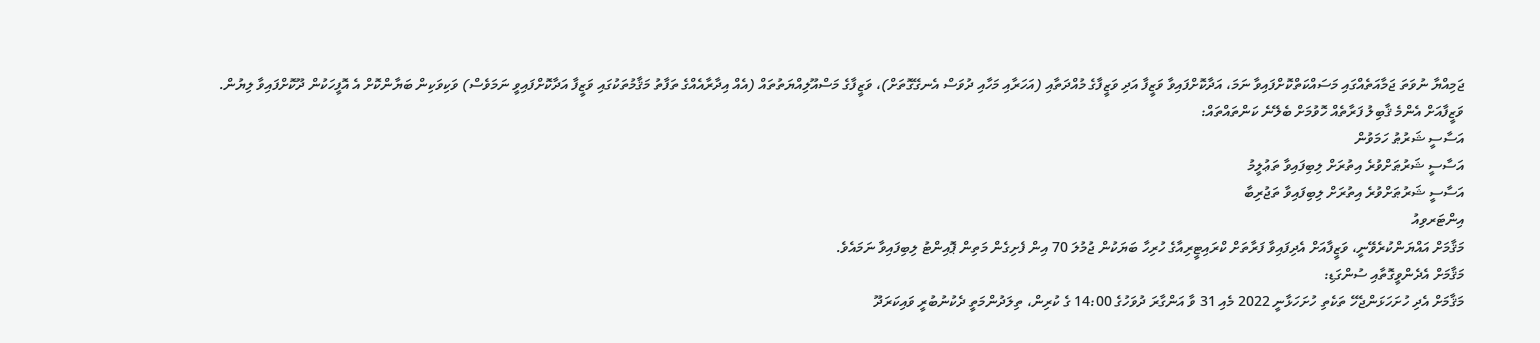ޖަމިއްޔާ ނުވަތަ ޖަމާއަތެއްގައި މަސައްކަތްކޮށްފައިވާ ނަމަ، އަދާކޮށްފައިވާ ވަޒީފާ އަދި ވަޒީފާގެ މުއްދަތާއި (އަހަރާއި މަހާއި ދުވަސް އެނގޭގޮތަށް)، ވަޒީފާގެ މަސްއޫލިއްޔަތުތައް (އެއް އިދާރާއެއްގެ ތަފާތު މަޤާމުތަކުގައި ވަޒީފާ އަދާކޮށްފައިވީ ނަމަވެސް) ވަކިވަކިން ބަޔާންކޮށް އެ އޮފީހަކުން ދޫކޮށްފައިވާ ލިޔުން.
ވަޒީފާއަށް އެންމެ ޤާބިލު ފަރާތެއް ހޮވުމަށް ބެލޭނެ ކަންތައްތައް:
އަސާސީ ޝަރުޠު ހަމަވުން
އަސާސީ ޝަރުޠަށްވުރެ އިތުރަށް ލިބިފައިވާ ތަޢުލީމު
އަސާސީ ޝަރުޠަށްވުރެ އިތުރަށް ލިބިފައިވާ ތަޖުރިބާ
އިންޓަރވިއު
މަޤާމަށް އައްޔަންކުރެވޭނީ، ވަޒީފާއަށް އެދިފައިވާ ފަރާތަށް ކްރައިޓީރިއާގެ ހުރިހާ ބަޔަކުން ޖުމުލަ 70 އިން ފެށިގެން މަތިން ޕޮއިންޓު ލިބިފައިވާ ނަމައެވެ.
މަޤާމަށް އެދެންވީގޮތާއި ސުންގަޑި:
މަޤާމަށް އެދި ހުށަހަޅަންޖެހޭ ތަކެތި ހުށަހަޅާނީ 2022 މެއި 31 ވާ އަންގާރަ ދުވަހުގެ 14:00 ގެ ކުރިން، ތިލަދުންމަތީ ދެކުނުބުރީ ވައިކަރަދޫ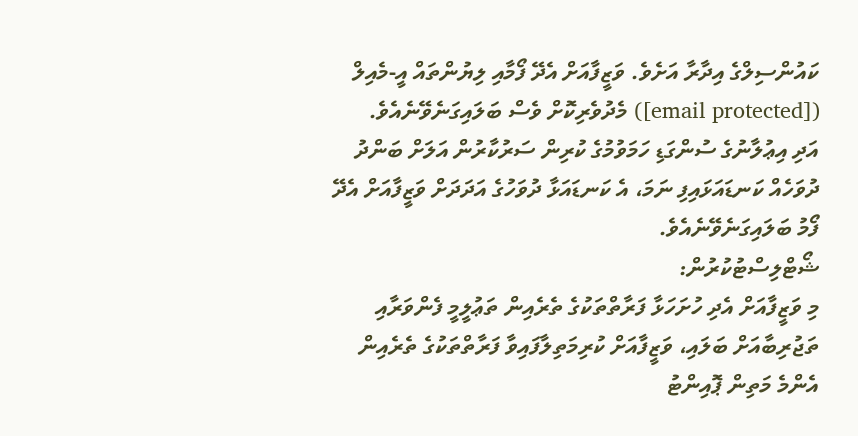ކައުންސިލްގެ އިދާރާ އަށެވެ. ވަޒީފާއަށް އެދޭ ފޯމާއި ލިޔުންތައް އީ-މެއިލް ([email protected]) މެދުވެރިކޮށް ވެސް ބަލައިގަނެވޭނެއެވެ.
އަދި އިޢުލާނުގެ ސުންގަޑި ހަމަވުމުގެ ކުރިން ސަރުކާރުން އަލަށް ބަންދު ދުވަހެއް ކަނޑައަޅައިފި ނަމަ، އެ ކަނޑައަޅާ ދުވަހުގެ އަދަދަށް ވަޒީފާއަށް އެދޭ ފޯމު ބަލައިގަނެވޭނެއެވެ.
ޝޯޓްލިސްޓުކުރުން:
މި ވަޒީފާއަށް އެދި ހުށަހަޅާ ފަރާތްތަކުގެ ތެރެއިން ތަޢުލީމީ ފެންވަރާއި ތަޖުރިބާއަށް ބަލައި، ވަޒީފާއަށް ކުރިމަތިލާފައިވާ ފަރާތްތަކުގެ ތެރެއިން އެންމެ މަތިން ޕޮއިންޓު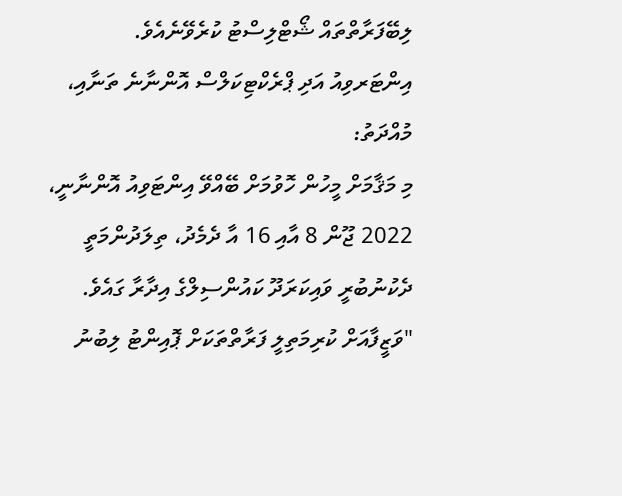ލިބޭފަރާތްތައް ޝޯޓްލިސްޓު ކުރެވޭނެއެވެ.
އިންޓަރވިއު އަދި ޕްރެކްޓިކަލްސް އޮންނާނެ ތަނާއި، މުއްދަތު:
މި މަޤާމަށް މީހުން ހޮވުމަށް ބޭއްވޭ އިންޓަވިއު އޮންނާނީ، 2022 ޖޫން 8 އާއި 16 އާ ދެމެދު، ތިލަދުންމަތީ ދެކުނުބުރީ ވައިކަރަދޫ ކައުންސިލްގެ އިދާރާ ގައެވެ.
"ވަޒީފާއަށް ކުރިމަތިލީ ފަރާތްތަކަށް ޕޮއިންޓު ލިބުނު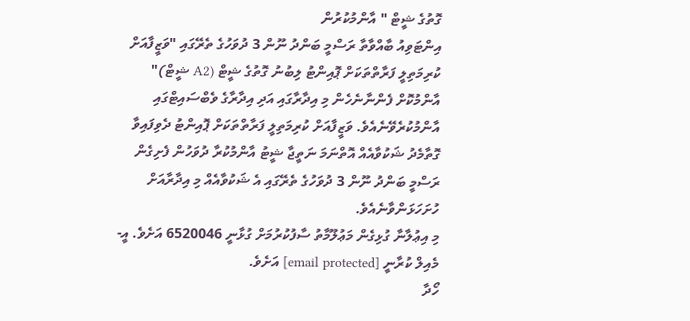ގޮތުގެ ޝީޓް " އާންމުކުރުން
އިންޓަވިއު ބާއްވާތާ ރަސްމީ ބަންދު ނޫން 3 ދުވަހުގެ ތެރޭގައި "ވަޒީފާއަށް ކުރިމަތިލީ ފަރާތްތަކަށް ޕޮއިންޓު ލިބުނު ގޮތުގެ ޝީޓް (A2 ޝީޓް)" އާންމުކޮށް ފެންނާނެހެން މި އިދާރާގައި އަދި އިދާރާގެ ވެބްސައިޓްގައި އާންމުކުރެވޭނެއެވެ. ވަޒީފާއަށް ކުރިމަތިލީ ފަރާތްތަކަށް ޕޮއިންޓު ދެވިފައިވާ ގޮތާމެދު ޝަކުވާއެއް އޮތްނަމަ ނަތީޖާ ޝީޓު އާންމުކުރާ ދުވަހުން ފެށިގެން ރަސްމީ ބަންދު ނޫން 3 ދުވަހުގެ ތެރޭގައި އެ ޝަކުވާއެއް މި އިދާރާއަށް ހުށަހަޅަންވާނެއެވެ.
މި އިޢުލާނާ ގުޅިގެން މަޢުލޫމާތު ސާފުކުރުމަށް ގުޅާނީ 6520046 އަށެވެ. އީ-މެއިލް ކުރާނީ [email protected] އަށެވެ.
ހޯދާ